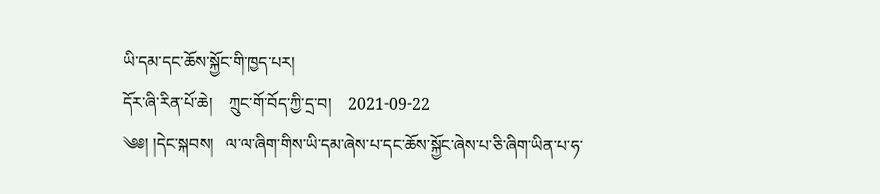ཡི་དམ་དང་ཆོས་སྐྱོང་གི་ཁྱད་པར།
དོར་ཞི་རིན་པོ་ཆེ།    ཀྲུང་གོ་བོད་ཀྱི་དྲ་བ།    2021-09-22
༄༅། །དེང་སྐབས།   ལ་ལ་ཞིག་གིས་ཡི་དམ་ཞེས་པ་དང་ཆོས་སྐྱོང་ཞེས་པ་ཅི་ཞིག་ཡིན་པ་ཧ་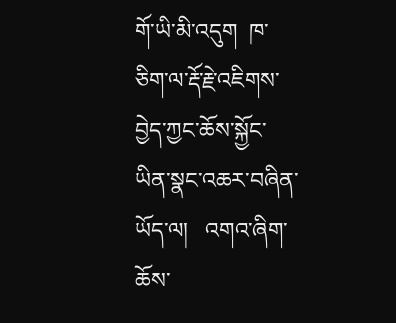གོ་ཡི་མི་འདུག  ཁ་ཅིག་ལ་རྡོ་རྗེ་འཇིགས་བྱེད་ཀྱང་ཆོས་སྐྱོང་ཡིན་སྣང་འཆར་བཞིན་ཡོད་ལ།   འགའ་ཞིག་ཆོས་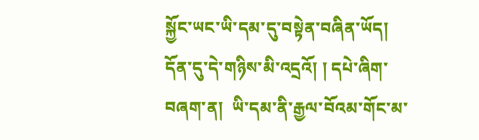སྐྱོང་ཡང་ཡི་དམ་དུ་བསྟེན་བཞིན་ཡོད།  དོན་དུ་དེ་གཉིས་མི་འདྲའོ། ། དཔེ་ཞིག་བཞག་ན།  ཡི་དམ་ནི་རྒྱལ་བོའམ་གོང་མ་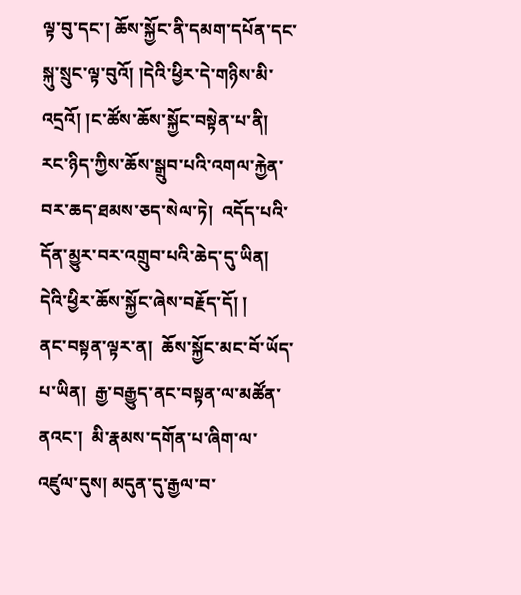ལྟ་བུ་དང་། ཆོས་སྐྱོང་ནི་དམག་དཔོན་དང་སྐུ་སྲུང་ལྟ་བུའོ། །དེའི་ཕྱིར་དེ་གཉིས་མི་འདྲའོ། །ང་ཚོས་ཆོས་སྐྱོང་བསྟེན་པ་ནི།  རང་ཉིད་ཀྱིས་ཆོས་སྒྲུབ་པའི་འགལ་རྐྱེན་བར་ཆད་ཐམས་ཅད་སེལ་ཏེ།  འདོད་པའི་དོན་མྱུར་བར་འགྲུབ་པའི་ཆེད་དུ་ཡིན། དེའི་ཕྱིར་ཆོས་སྐྱོང་ཞེས་བརྗོད་དོ། །
ནང་བསྟན་ལྟར་ན།  ཆོས་སྐྱོང་མང་བོ་ཡོད་པ་ཡིན།  རྒྱ་བརྒྱུད་ནང་བསྟན་ལ་མཚོན་ནའང་།  མི་རྣམས་དགོན་པ་ཞིག་ལ་འཛུལ་དུས། མདུན་དུ་རྒྱལ་བ་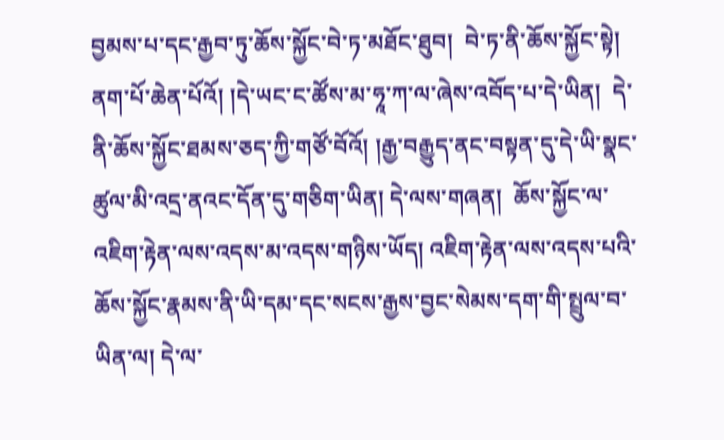བྱམས་པ་དང་རྒྱབ་ཏུ་ཆོས་སྐྱོང་བེ་ཏ་མཐོང་ཐུབ།  བེ་ཏ་ནི་ཆོས་སྐྱོང་སྟེ། ནག་པོ་ཆེན་པོའོ། །དེ་ཡང་ང་ཚོས་མ་ཧཱ་ཀ་ལ་ཞེས་འབོད་པ་དེ་ཡིན།  དེ་ནི་ཆོས་སྐྱོང་ཐམས་ཅད་ཀྱི་གཙོ་བོའོ། །རྒྱ་བརྒྱུད་ནང་བསྟན་དུ་དེ་ཡི་སྣང་ཚུལ་མི་འདྲ་ནའང་དོན་དུ་གཅིག་ཡིན། དེ་ལས་གཞན།  ཆོས་སྐྱོང་ལ་འཇིག་རྟེན་ལས་འདས་མ་འདས་གཉིས་ཡོད། འཇིག་རྟེན་ལས་འདས་པའི་ཆོས་སྐྱོང་རྣམས་ནི་ཡི་དམ་དང་སངས་རྒྱས་བྱང་སེམས་དག་གི་སྤྲུལ་བ་ཡིན་ལ། དེ་ལ་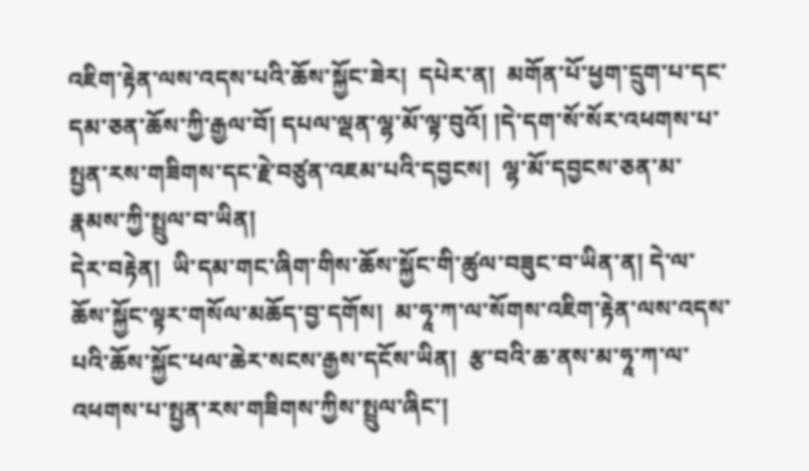འཇིག་རྟེན་ལས་འདས་པའི་ཆོས་སྐྱོང་ཟེར།  དཔེར་ན།  མགོན་པོ་ཕྱག་དྲུག་པ་དང་དམ་ཅན་ཆོས་ཀྱི་རྒྱལ་བོ། དཔལ་ལྡན་ལྷ་མོ་ལྟ་བུའོ། །དེ་དག་སོ་སོར་འཕགས་པ་སྤྱན་རས་གཟིགས་དང་རྗེ་བཙུན་འཇམ་པའི་དབྱངས།  ལྷ་མོ་དབྱངས་ཅན་མ་རྣམས་ཀྱི་སྤྲུལ་བ་ཡིན།
དེར་བརྟེན།  ཡི་དམ་གང་ཞིག་གིས་ཆོས་སྐྱོང་གི་ཚུལ་བཟུང་བ་ཡིན་ན། དེ་ལ་ཆོས་སྐྱོང་ལྟར་གསོལ་མཆོད་བྱ་དགོས།  མ་ཧཱ་ཀ་ལ་སོགས་འཇིག་རྟེན་ལས་འདས་པའི་ཆོས་སྐྱོང་ཕལ་ཆེར་སངས་རྒྱས་དངོས་ཡིན།  རྩ་བའི་ཆ་ནས་མ་ཧཱ་ཀ་ལ་འཕགས་པ་སྤྱན་རས་གཟིགས་ཀྱིས་སྤྲུལ་ཞིང་།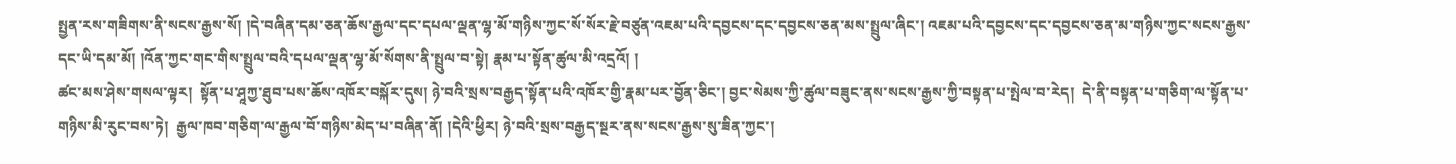སྤྱན་རས་གཟིགས་ནི་སངས་རྒྱས་སོ། །དེ་བཞིན་དམ་ཅན་ཆོས་རྒྱལ་དང་དཔལ་ལྡན་ལྷ་མོ་གཉིས་ཀྱང་སོ་སོར་རྗེ་བཙུན་འཇམ་པའི་དབྱངས་དང་དབྱངས་ཅན་མས་སྤྲུལ་ཞིང་། འཇམ་པའི་དབྱངས་དང་དབྱངས་ཅན་མ་གཉིས་ཀྱང་སངས་རྒྱས་དང་ཡི་དམ་མོ། །འོན་ཀྱང་གང་གིས་སྤྲུལ་བའི་དཔལ་ལྡན་ལྷ་མོ་སོགས་ནི་སྤྲུལ་བ་སྟེ། རྣམ་པ་སྟོན་ཚུལ་མི་འདྲའོ། །
ཚང་མས་ཤེས་གསལ་ལྟར།  སྟོན་པ་ཤཱཀྱ་ཐུབ་པས་ཆོས་འཁོར་བསྐོར་དུས། ཉེ་བའི་སྲས་བརྒྱད་སྟོན་པའི་འཁོར་གྱི་རྣམ་པར་བྱོན་ཅིང་། བྱང་སེམས་ཀྱི་ཚུལ་བཟུང་ནས་སངས་རྒྱས་ཀྱི་བསྟན་པ་སྤེལ་བ་རེད།  དེ་ནི་བསྟན་པ་གཅིག་ལ་སྟོན་པ་གཉིས་མི་རུང་བས་ཏེ།  རྒྱལ་ཁབ་གཅིག་ལ་རྒྱལ་བོ་གཉིས་མེད་པ་བཞིན་ནོ། །དེའི་ཕྱིར། ཉེ་བའི་སྲས་བརྒྱད་སྔར་ནས་སངས་རྒྱས་སུ་ཟིན་ཀྱང་།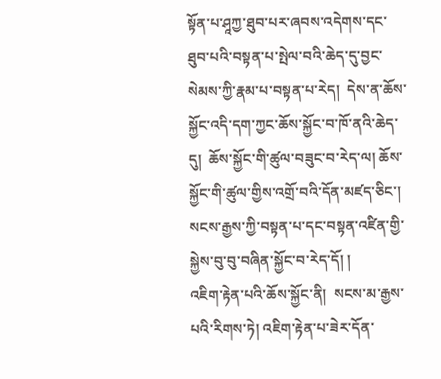སྟོན་པ་ཤཱཀྱ་ཐུབ་པར་ཞབས་འདེགས་དང་ཐུབ་པའི་བསྟན་པ་སྤེལ་བའི་ཆེད་དུ་བྱང་སེམས་ཀྱི་རྣམ་པ་བསྟན་པ་རེད།  དེས་ན་ཆོས་སྐྱོང་འདི་དག་ཀྱང་ཆོས་སྐྱོང་བ་ཁོ་ནའི་ཆེད་དུ།  ཆོས་སྐྱོང་གི་ཚུལ་བཟུང་བ་རེད་ལ། ཆོས་སྐྱོང་གི་ཚུལ་གྱིས་འགྲོ་བའི་དོན་མཛད་ཅིང་།  སངས་རྒྱས་ཀྱི་བསྟན་པ་དང་བསྟན་འཛིན་གྱི་སྐྱེས་བུ་བུ་བཞིན་སྐྱོང་བ་རེད་དོ། །
འཇིག་རྟེན་པའི་ཆོས་སྐྱོང་ནི།  སངས་མ་རྒྱས་པའི་རིགས་ཏེ། འཇིག་རྟེན་པ་ཟེར་དོན་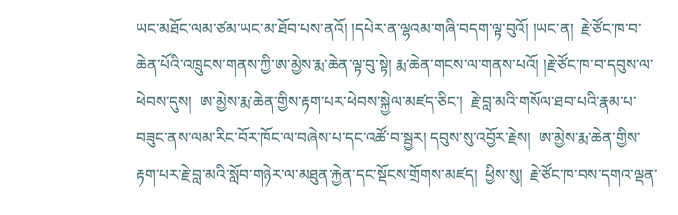ཡང་མཐོང་ལམ་ཙམ་ཡང་མ་ཐོབ་པས་ནའོ། །དཔེར་ན་ལྷའམ་གཞི་བདག་ལྟ་བུའོ། །ཡང་ན།  རྗེ་ཙོང་ཁ་བ་ཆེན་པོའི་འཁྲུངས་གནས་ཀྱི་ཨ་མྱེས་རྨ་ཆེན་ལྟ་བུ་སྟེ། རྨ་ཆེན་གངས་ལ་གནས་པའོ། །རྗེ་ཙོང་ཁ་བ་དབུས་ལ་ཕེབས་དུས།  ཨ་མྱེས་རྨ་ཆེན་གྱིས་རྟག་པར་ཕེབས་སྐྱེལ་མཛད་ཅིང་།  རྗེ་བླ་མའི་གསོལ་ཐབ་པའི་རྣམ་པ་བཟུང་ནས་ལམ་རིང་བོར་ཁོང་ལ་བཞེས་པ་དང་འཚོ་བ་སྦྱར། དབུས་སུ་འབྱོར་རྗེས།  ཨ་མྱེས་རྨ་ཆེན་གྱིས་རྟག་པར་རྗེ་བླ་མའི་སློབ་གཉེར་ལ་མཐུན་རྐྱེན་དང་སྡོངས་གྲོགས་མཛད།  ཕྱིས་སུ།  རྗེ་ཙོང་ཁ་བས་དགའ་ལྡན་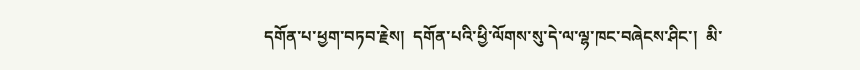དགོན་པ་ཕྱག་བཏབ་རྗེས།  དགོན་པའི་ཕྱི་ལོགས་སུ་དེ་ལ་ལྷ་ཁང་བཞེངས་ཤིང་།  མི་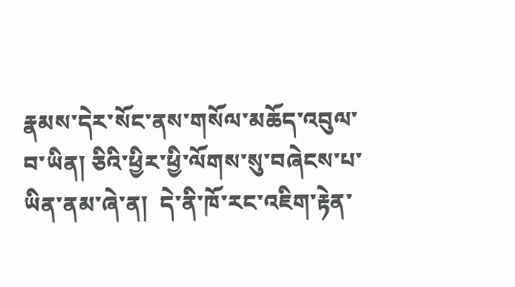རྣམས་དེར་སོང་ནས་གསོལ་མཆོད་འབུལ་བ་ཡིན། ཅིའི་ཕྱིར་ཕྱི་ལོགས་སུ་བཞེངས་པ་ཡིན་ནམ་ཞེ་ན།  དེ་ནི་ཁོ་རང་འཇིག་རྟེན་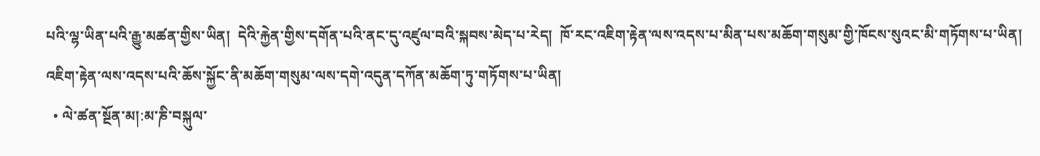པའི་ལྷ་ཡིན་པའི་རྒྱུ་མཚན་གྱིས་ཡིན།  དེའི་རྐྱེན་གྱིས་དགོན་པའི་ནང་དུ་འཛུལ་བའི་སྐབས་མེད་པ་རེད།  ཁོ་རང་འཇིག་རྟེན་ལས་འདས་པ་མིན་པས་མཆོག་གསུམ་གྱི་ཁོངས་སུའང་མི་གཏོགས་པ་ཡིན།  འཇིག་རྟེན་ལས་འདས་པའི་ཆོས་སྐྱོང་ནི་མཆོག་གསུམ་ལས་དགེ་འདུན་དཀོན་མཆོག་ཏུ་གཏོགས་པ་ཡིན།
  • ལེ་ཚན་སྔོན་མ།:མ་ཎི་བསྐུལ་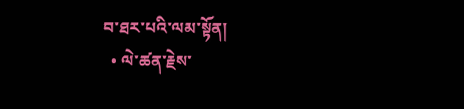བ་ཐར་པའི་ལམ་སྟོན།
  • ལེ་ཚན་རྗེས་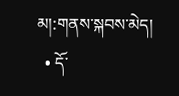མ།:གནས་སྐབས་མེད།
  • དོ་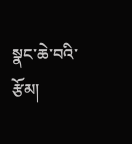སྣང་ཆེ་བའི་རྩོམ།